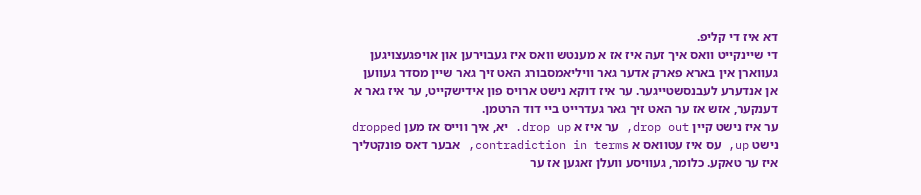דא איז די קליפ.
די שיינקייט וואס איך זעה איז אז א מענטש וואס איז געבוירען און אויפגעצויגען געווארן אין בארא פארק אדער גאר וויליאמסבורג האט זיך גאר שיין מסדר געווען אן אנדערע לעבנסשטייגער. ער איז דוקא נישט ארויס פון אידישקייט, ער איז גאר א דענקער, אזש אז ער האט זיך גאר געדרייט ביי דוד הרטמן.
ער איז נישט קיין drop out, ער איז א drop up. יא, איך ווייס אז מען dropped נישט up, עס איז עטוואס א contradiction in terms, אבער דאס פונקטליך איז ער טאקע. כלומר, געוויסע וועלן זאגען אז ער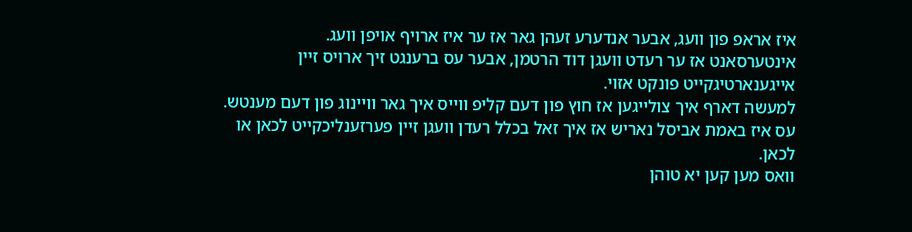איז אראפ פון וועג, אבער אנדערע זעהן גאר אז ער איז ארויף אויפן וועג.
אינטערסאנט אז ער רעדט וועגן דוד הרטמן, אבער עס ברענגט זיך ארויס זיין אייגענארטיגקייט פונקט אזוי.
למעשה דארף איך צולייגען אז חוץ פון דעם קליפ ווייס איך גאר וויינוג פון דעם מענטש. עס איז באמת אביסל נאריש אז איך זאל בכלל רעדן וועגן זיין פערזענליכקייט לכאן או לכאן.
וואס מען קען יא טוהן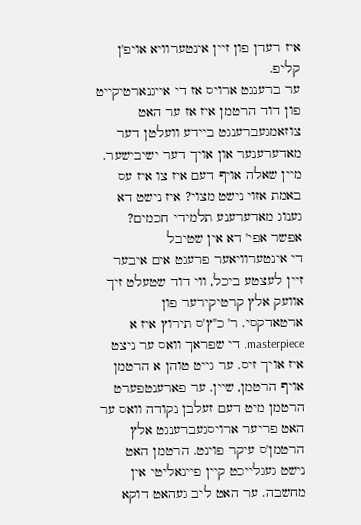איז רעדן פון זיין אינטערוויא אויפ'ן קליפ.
ער ברענגט ארויס אז די אייגנארטיקייט פון דוד הרטמן איז אז ער האט צוזאמגעברענגט ביידע וועלטן דער מאדערענער און אויך דער ישיבישער. מיין שאלה אויף דעם איז צו איז עס באמת אזוי נישט מצוי? איז נישט דא גענוג מאדערענע תלמידי חכמים? אפשר אפי' דא אין שטיבל
די אינטערוויאער פרעגט אים איבער זיין לעצטע ביכל, ווי דוד שטעלט זיך אוועק אלץ קרטיקירער פון ארטאדקסי. ר' כ"ץ'ס תירוץ איז א masterpiece. די שפראך וואס ער ניצט איז אויך זיס. ער גייט טוהן א הרטמן אויף הרטמן, שיין. ער פארענטפערט הרטמן מיט דעם זעלבן נקודה וואס ער האט פריער ארויסגעברענגט אלץ הרטמן'ס עיקר פוינט. הרטמן האט נישט געגלייכט קיין פיינאליטי אין מחשבה. ער האט ליב געהאט דוקא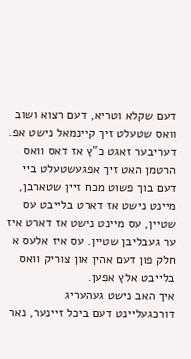דעם שקלא וטריא, דעם רצוא ושוב וואס שטעלט זיך קיינמאל נישט אפ. דעריבער זאגט כ"ץ אז דאס וואס הרטמן האט זיך אפגעשטעלט ביי דעם בוך פשוט מכח זיין שטארבן, מיינט נישט אז דארט בלייבט עס שטיין, עס מיינט נישט אז דארט איז ער געבליבן שטיין. עס איז אלעס א חלק פון דעם אהין און צוריק וואס בלייבט אלץ אפען.
איך האב נישט געהעריג דורכגעליינט דעם ביכל זיינער, נאר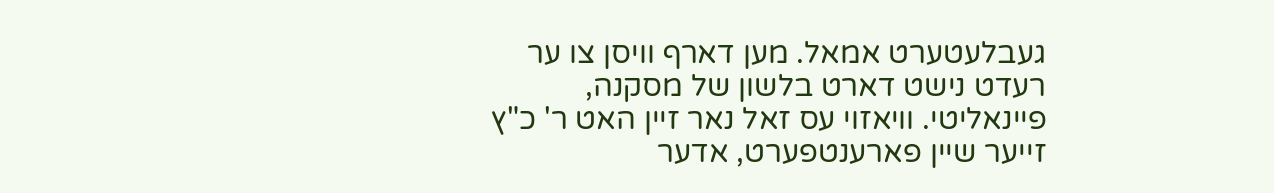געבלעטערט אמאל. מען דארף וויסן צו ער רעדט נישט דארט בלשון של מסקנה, פיינאליטי. וויאזוי עס זאל נאר זיין האט ר' כ"ץ זייער שיין פארענטפערט, אדער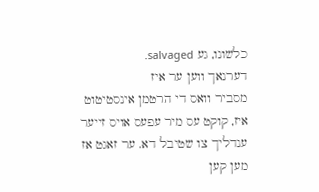כלשונו, גע salvaged.
דערנאך ווען ער איז
מסביר וואס די הרטמן אינסטיטוט איז, קוקט עס מיר עפעס אויס זייער ענדליך צו שטיבל דא. ער זאגט אז מען קען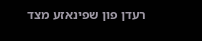רעדן פון שפינאזע מצד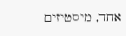אחד, מיסטיזים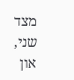מצד שני, און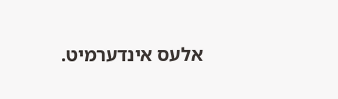אלעס אינדערמיט.